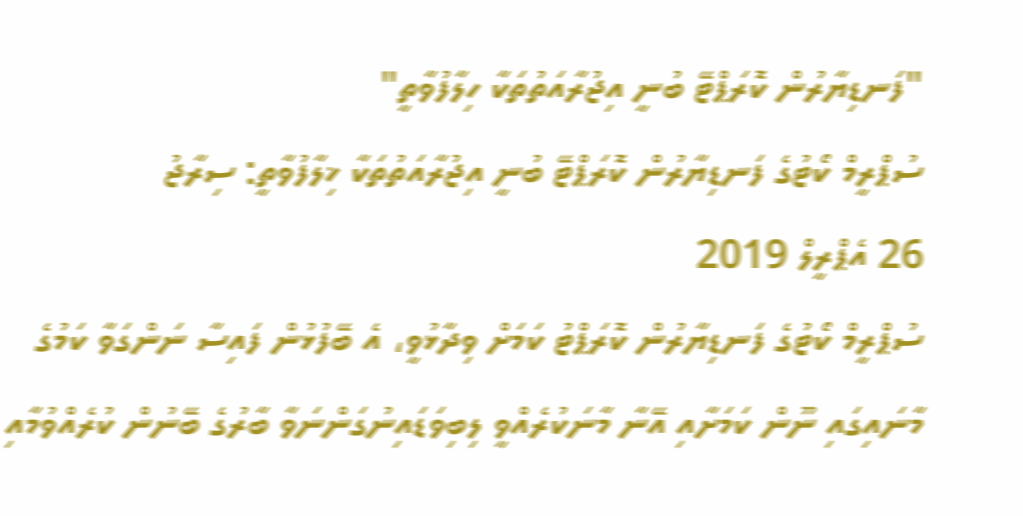"ފަނޑިޔާރުން ކޮރަޕްޓޭ ބުނީ އިޖުރާއަތުތަކާ ހިލާފުވާތީ"
ސުޕްރީމް ކޯޓުގެ ފަނޑިޔާރުން ކޮރަޕްޓޭ ބުނީ އިޖުރާއަތުތަކާ ޚިލާފުވާތީ: ސިރާޖު
26 އެޕްރީލް 2019
ސުޕްރީމް ކޯޓުގެ ފަނޑިޔާރުން ކޮރަޕްޓު ކަމަށް ވިދާޅުވީ، އެ ބޭފުޅުން ފައިސާ ނަންގަވާ ކަމުގެ މާނައިގައި ނޫން ކަމަށާއި އޭނާ މާނަކުރެއްވީ ލިބިވަޑައިނުގަންނަވާ ބާރުގެ ބޭނުން ކުރެއްވުމާއި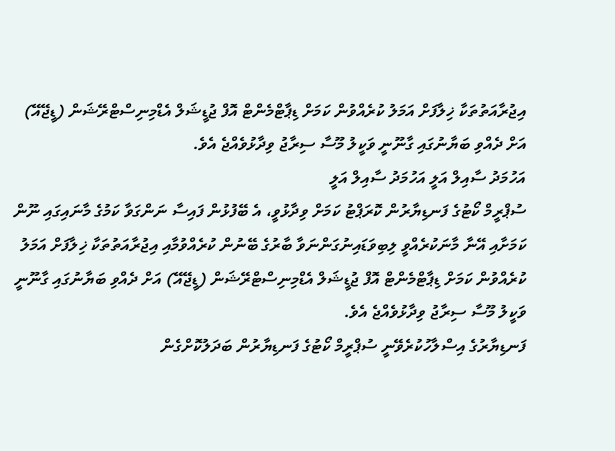އިޖުރާއަތުތަކާ ޚިލާފަށް އަމަލު ކުރެއްވުން ކަމަށް ޑިޕާޓްމެންޓް އޮފް ޖުޑީޝަލް އެޑްމިނިސްޓްރޭޝަން (ޑީޖޭއޭ) އަށް ދެއްވި ބަޔާނުގައި ގާނޫނީ ވަކީލު މޫސާ ސިރާޖު ވިދާޅުވެއްޖެ އެވެ.
އަހުމަދު ސާއިލް އަލީ އަހުމަދު ސާއިލް އަލީ
ސުޕްރީމް ކޯޓުގެ ފަނޑިޔާރުން ކޮރަޕްޓު ކަމަށް ވިދާޅުވީ، އެ ބޭފުޅުން ފައިސާ ނަންގަވާ ކަމުގެ މާނައިގައި ނޫން ކަމަށާއި އޭނާ މާނަކުރެއްވީ ލިބިވަޑައިނުގަންނަވާ ބާރުގެ ބޭނުން ކުރެއްވުމާއި އިޖުރާއަތުތަކާ ޚިލާފަށް އަމަލު ކުރެއްވުން ކަމަށް ޑިޕާޓްމެންޓް އޮފް ޖުޑީޝަލް އެޑްމިނިސްޓްރޭޝަން (ޑީޖޭއޭ) އަށް ދެއްވި ބަޔާނުގައި ގާނޫނީ ވަކީލު މޫސާ ސިރާޖު ވިދާޅުވެއްޖެ އެވެ.
ފަނޑިޔާރުގެ އިސްލާހުކުރެވޭނީ ސުޕްރީމް ކޯޓުގެ ފަނޑިޔާރުން ބަދަލުކޮށްގެން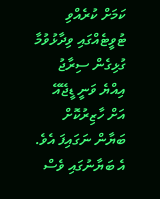ކަމަށް ކުރެއްވި ޓުވީޓެއްގައި ވިދާޅުވުމާ ގުޅިގެން ސިރާޖު އިއްޔެ ވަނީ ޑީޖޭއޭ އަށް ހާޒިރުކޮށް ބަޔާން ނަގައިފަ އެވެ. އެ ބަޔާނުގައި ވެސް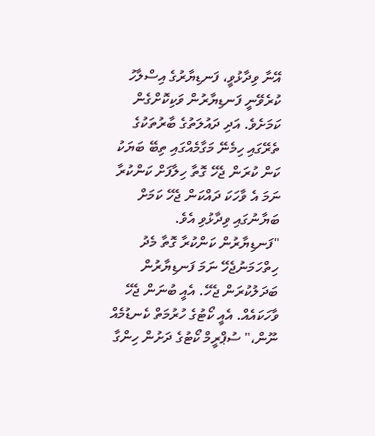އޭނާ ވިދާޅުވީ، ފަނޑިޔާރުގެ އިސްލާހު ކުރެވޭނީ ފަނޑިޔާރުން ވަކިކޮށްގެން ކަމަށެވެ. އަދި ދައުލަތުގެ ބާރުތަކުގެ ތެރޭގައި ހިމެނޭ މަގާމެއްގައި ތިބޭ ބަޔަކު ކަން ކުރަން ޖެހޭ ގޮތާ ހިލާފަށް ކަންކުރާ ނަމަ އެ ވާހަކަ ދައްކަން ޖެހޭ ކަމަށް ބަޔާނުގައި ވިދާޅުވި އެވެ.
"ފަނޑިޔާރުން ކަންކުރާ ގޮތާ މެދު ހިތްހަމަނުޖެހޭ ނަމަ ފަނޑިޔާރުން ބަދަލުކުރަން ޖެހޭ. އެއީ ބުނަން ޖެހޭ ވާހަކައެއް. އެއީ ކޯޓުގެ ހުރުމަތް ކެނޑުމެއް ނޫން،" ސުޕްރީމް ކޯޓުގެ ދަށުން ހިންގާ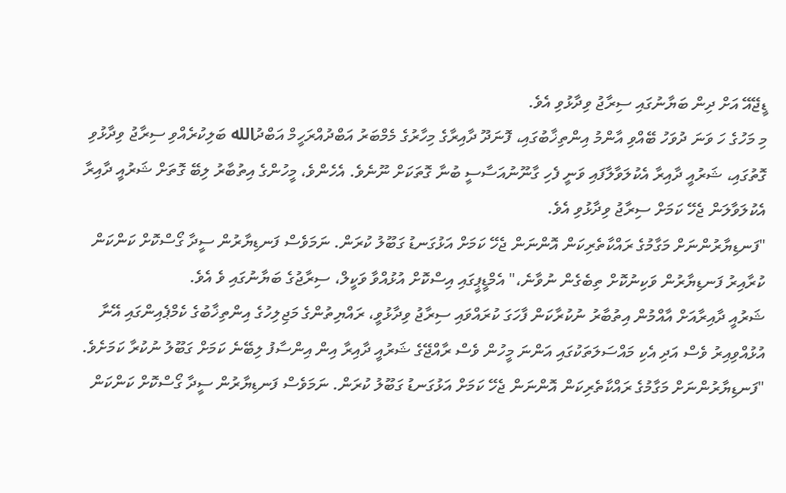ޑީޖޭއޭ އަށް ދިން ބަޔާނުގައި ސިރާޖު ވިދާޅުވި އެވެ.
މި މަހުގެ ހަ ވަނަ ދުވަހު ބޭއްވި އާންމު އިންތިޚާބުގައި، ފޮނަދޫ ދާއިރާގެ މިހާރުގެ މެމްބަރު އަބްދުއްރަހީމް އަބްދުالله ބަލިކުރެއްވި ސިރާޖު ވިދާޅުވި ގޮތުގައި، ޝަރުއީ ދާއިރާ އެކުލަވާލާފައި ވަނީ ފެހި ގާނޫނުއަސާސީ ބުނާ ގޮތަކަށް ނޫނެވެ. އެހެންވެ، މީހުންގެ އިތުބާރު ލިބޭ ގޮތަށް ޝަރުއީ ދާއިރާ އެކުލަވާލަން ޖެހޭ ކަމަށް ސިރާޖު ވިދާޅުވި އެވެ.
"ފަނޑިޔާރުންނަށް މަގާމުގެ ރައްކާތެރިކަން އޮންނަން ޖެހޭ ކަމަށް އަޅުގަނޑު ގަބޫލު ކުރަން. ނަމަވެސް ފަނޑިޔާރުން ސީދާ ގޯސްކޮށް ކަންކަން ކުރާއިރު ފަނޑިޔާރުން ވަކިނުކޮށް ތިބެގެން ނުވާނެ،" އެމްޑީޕީގައި އިސްކޮށް އުޅުއްވާ ވަކީލް، ސިރާޖުގެ ބަޔާނުގައި ވެ އެވެ.
ޝަރުއީ ދާއިރާއަށް އާއްމުން އިތުބާރު ނުކުރާކަން ފާހަގަ ކުރައްވައި ސިރާޖު ވިދާޅުވީ، ރައްޔިތުންގެ މަޖިލިހުގެ އިންތިޚާބުގެ ކެމްޕެއިންގައި އޭނާ އުޅުއްވިއިރު ވެސް އަދި އެކި މައްސަލަތަކުގައި އަންނަ މީހުން ވެސް ރާއްޖޭގެ ޝަރުއީ ދާއިރާ އިން އިންސާފު ލިބޭނެ ކަމަށް ގަބޫލު ނުކުރާ ކަމަށެވެ.
"ފަނޑިޔާރުންނަށް މަގާމުގެ ރައްކާތެރިކަން އޮންނަން ޖެހޭ ކަމަށް އަޅުގަނޑު ގަބޫލު ކުރަން. ނަމަވެސް ފަނޑިޔާރުން ސީދާ ގޯސްކޮށް ކަންކަން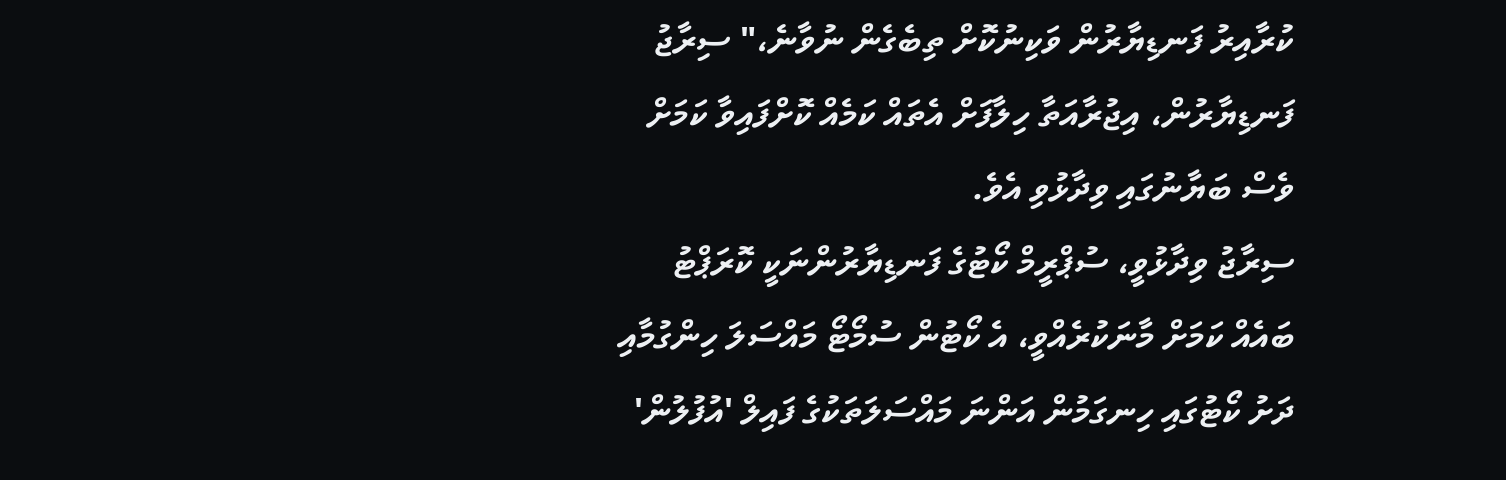ކުރާއިރު ފަނޑިޔާރުން ވަކިނުކޮށް ތިބެގެން ނުވާނެ،" ސިރާޖު
ފަނޑިޔާރުން، އިޖުރާއަތާ ހިލާފަށް އެތައް ކަމެއް ކޮށްފައިވާ ކަމަށް ވެސް ބަޔާނުގައި ވިދާޅުވި އެވެ.
ސިރާޖު ވިދާޅުވީ، ސުޕްރީމް ކޯޓުގެ ފަނޑިޔާރުންނަކީ ކޮރަޕްޓު ބައެއް ކަމަށް މާނަކުރެއްވީ، އެ ކޯޓުން ސުމޯޓޯ މައްސަލަ ހިންގުމާއި ދަށު ކޯޓުގައި ހިނގަމުން އަންނަ މައްސަލަތަކުގެ ފައިލް 'އުފުލުން'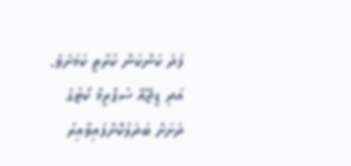ފަދަ ކަންކަން ކުރާތީ ކަމަށެވެ. އަދި ޑީޖޭއޭ ސުޕްރީމް ކޯޓުގެ ދަށަށް ބަދަލުކޮށްފައިވާއިރު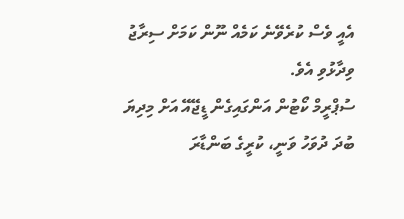އެއީ ވެސް ކުރެވޭނެ ކަމެއް ނޫން ކަމަށް ސިރާޖު ވިދާޅުވި އެވެ.
ސުޕްރީމް ކޯޓުން އަންގައިގެން ޑީޖޭއޭ އަށް މިދިޔަ ބުދަ ދުވަހު ވަނީ، ކުރީގެ ބަންޑާރަ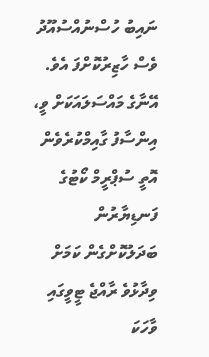ނައިބު ހުސްނުއްސުއޫދު ވެސް ހާޒިރުކޮށްފަ އެވެ. އޭނާގެ މައްސަލައަކަށް ވީ، އިންސާފު ގާއިމްކުރެވެން އޮތީ ސުޕްރީމް ކޯޓުގެ ފަނޑިޔާރުން ބަދަލުކޮށްގެން ކަމަށް ވިދާޅުވެ ރާއްޖެ ޓީވީގައި ވާހަކަ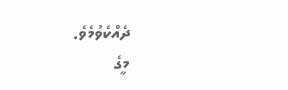ދެއްކެވުމެވެ.
މީގެ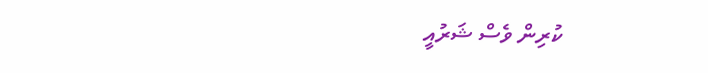ކުރިން ވެސް ޝަރުއީ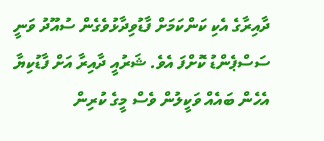ދާއިރާގެ އެކި ކަންކަމަށް ފާޑުވިދާޅުވެގެން ސުއޫދު ވަނީ ސަސްޕެންޑު ކޮށްފަ އެވެ. ޝަރުއީ ދާއިރާ އަށް ފާޑުކިޔާ އެހެން ބައެއް ވަކީލުން ވެސް މީގެ ކުރިން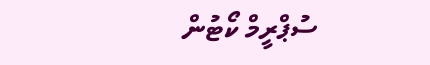ސުޕްރީމް ކޯޓުން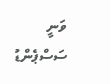ވަނީ ސަސްޕެންޑު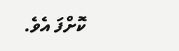ކޮށްފަ އެވެ.